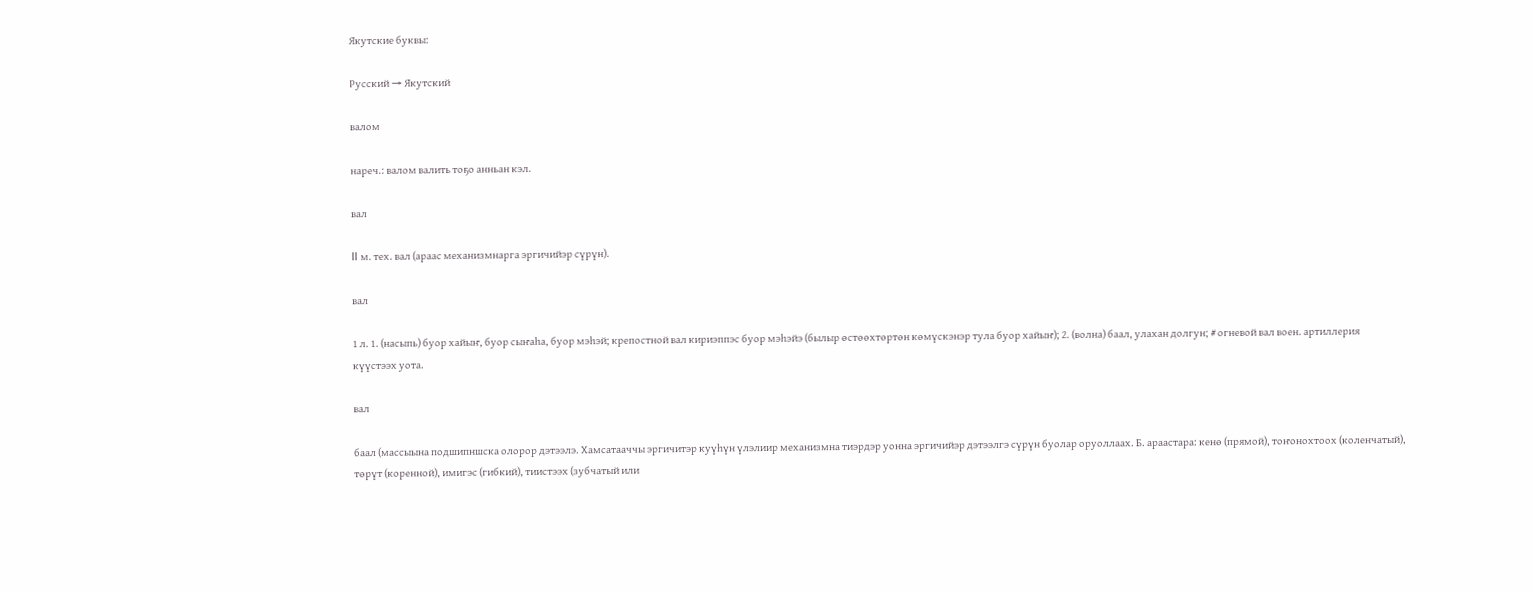Якутские буквы:

Русский → Якутский

валом

нареч.: валом валить тоҕо анньан кэл.

вал

II м. тех. вал (араас механизмнарга эргичийэр сүрүн).

вал

1 л. 1. (насыпь) буор хайыҥ, буор сыҥаһа, буор мэһэй; крепостной вал кириэппэс буор мэһэйэ (былыр өстөөхтөртөн көмүскэнэр тула буор хайыҥ); 2. (волна) баал, улахан долгун; # огневой вал воен. артиллерия күүстээх уота.

вал

баал (массыына подшипншска олорор дэтээлэ. Хамсатааччы эргичитэр куүһүн үлэлиир механизмна тиэрдэр уонна эргичийэр дэтээлгэ сүрүн буолар оруоллаах. Б. араастара: кенө (прямой), тоҥонохтоох (коленчатый), төрүт (коренной), имигэс (гибкий), тиистээх (зубчатый или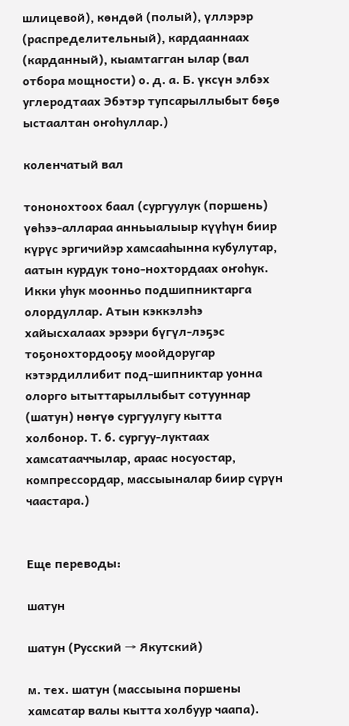шлицевой), көндөй (полый), үллэрэр (распределительный), кардааннаах (карданный), кыамтагган ылар (вал отбора мощности) о. д. а. Б. үксүн элбэх углеродтаах Эбэтэр тупсарыллыбыт бөҕө ыстаалтан оҥоһуллар.)

коленчатый вал

тононохтоох баал (сургуулук (поршень) үөһээ-аллараа анньыалыыр күүһүн биир күрүс эргичийэр хамсааһынна кубулутар, аатын курдук тоно-нохтордаах оҥоһук. Икки уһук моонньо подшипниктарга олордуллар. Атын кэккэлэһэ хайысхалаах эрээри бүгүл-лэҕэс тоҕонохтордооҕу моойдоругар кэтэрдиллибит под-шипниктар уонна олорго ытыттарыллыбыт сотууннар (шатун) нөҥүө сургуулугу кытта холбонор. Т. б. сургуу-луктаах хамсатааччылар, араас носуостар, компрессордар, массыыналар биир сүрүн чаастара.)


Еще переводы:

шатун

шатун (Русский → Якутский)

м. тех. шатун (массыына поршены хамсатар валы кытта холбуур чаапа).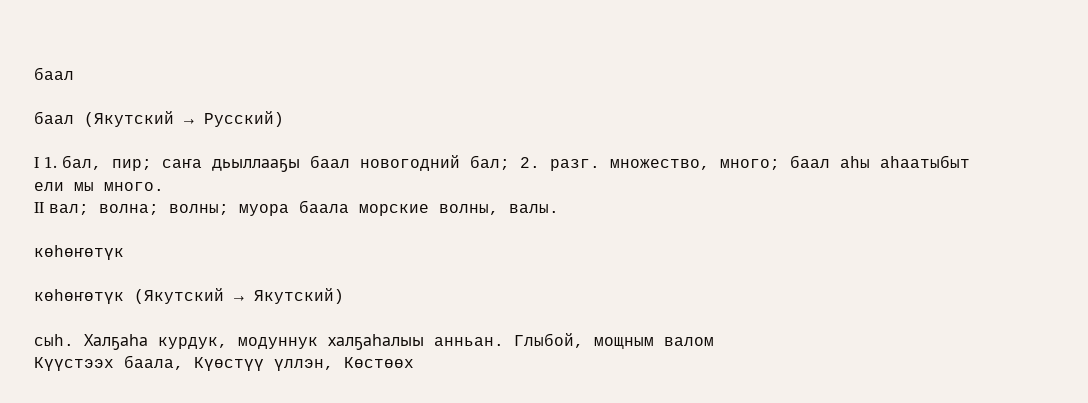баал

баал (Якутский → Русский)

I 1. бал, пир; саҥа дьыллааҕы баал новогодний бал; 2. разг. множество, много; баал аһы аһаатыбыт ели мы много.
II вал; волна; волны; муора баала морские волны, валы.

көһөҥөтүк

көһөҥөтүк (Якутский → Якутский)

сыһ. Халҕаһа курдук, модуннук халҕаһалыы анньан. Глыбой, мощным валом
Күүстээх баала, Күөстүү үллэн, Көстөөх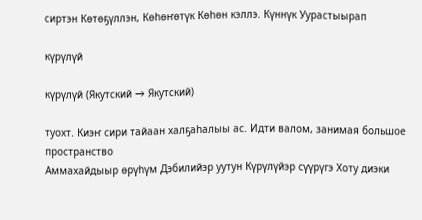сиртэн Көтөҕүллэн, Көһөҥөтүк Көһөн кэллэ. Күннүк Уурастыырап

күрүлүй

күрүлүй (Якутский → Якутский)

туохт. Киэҥ сири тайаан халҕаһалыы ас. Идти валом, занимая большое пространство
Аммахайдыыр өрүһүм Дэбилийэр уутун Күрүлүйэр сүүрүгэ Хоту диэки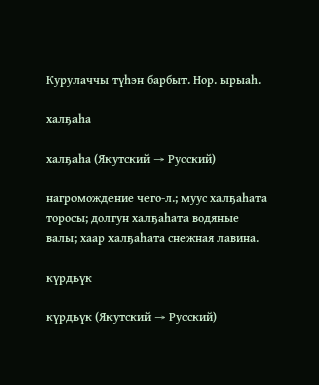Курулаччы түһэн барбыт. Нор. ырыаһ.

халҕаһа

халҕаһа (Якутский → Русский)

нагромождение чего-л.; муус халҕаһата торосы; долгун халҕаһата водяные валы; хаар халҕаһата снежная лавина.

күрдьүк

күрдьүк (Якутский → Русский)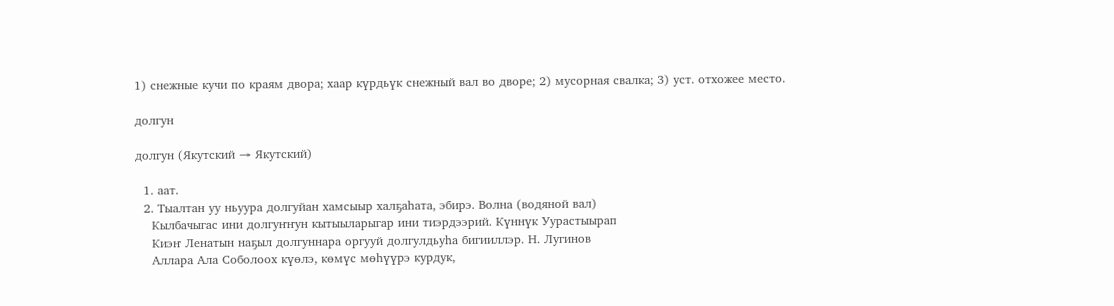1) снежные кучи по краям двора; хаар күрдьүк снежный вал во дворе; 2) мусорная свалка; 3) уст. отхожее место.

долгун

долгун (Якутский → Якутский)

  1. аат.
  2. Тыалтан уу ньуура долгуйан хамсыыр халҕаһата, эбирэ. Волна (водяной вал)
    Кылбачыгас ини долгуҥҥун кытыыларыгар ини тиэрдээрий. Күннүк Уурастыырап
    Киэҥ Ленатын наҕыл долгуннара оргууй долгулдьуһа бигииллэр. Н. Лугинов
    Аллара Ала Соболоох күөлэ, көмүс мөһүүрэ курдук,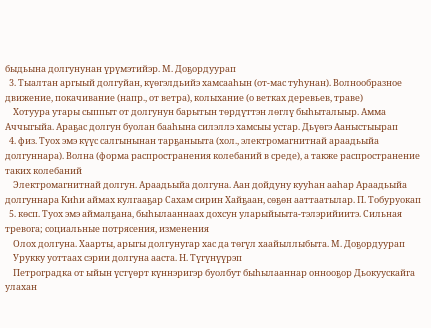быдьына долгунунан үрүмэтийэр. М. Доҕордуурап
  3. Тыалтан аргыый долгуйан, күөгэлдьийэ хамсааһын (от-мас туһунан). Волнообразное движение, покачивание (напр., от ветра), колыхание (о ветках деревьев, траве)
    Хотуура утары сыппыт от долгунун барытын төрдүттэн лөглү быһыталыыр. Амма Аччыгыйа. Араҕас долгун буолан бааһына силэллэ хамсыы устар. Дьүөгэ Ааныстыырап
  4. физ. Туох эмэ күүс салгынынан тарҕаныыта (хол., электромагнитнай араадьыйа долгуннара). Волна (форма распространения колебаний в среде), а также распространение таких колебаний
    Электромагнитнай долгун. Араадьыйа долгуна. Аан дойдуну кууһан ааһар Араадьыйа долгуннара Киһи аймах кулгааҕар Сахам сирин Хайҕаан, сөҕөн ааттаатылар. П. Тобуруокап
  5. көсп. Туох эмэ аймалҕана, быһылааннаах дохсун уларыйыыта-тэлэрийиитэ. Сильная тревога; социальные потрясения, изменения
    Олох долгуна. Хаарты, арыгы долгунугар хас да төгүл хаайыллыбыта. М. Доҕордуурап
    Урукку уоттаах сэрии долгуна ааста. Н. Түгүнүүрэп
    Петроградка от ыйын үстүөрт күннэригэр буолбут быһылааннар оннооҕор Дьокуускайга улахан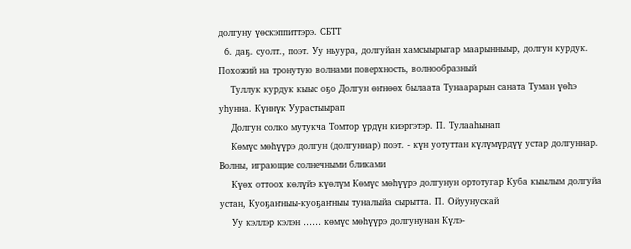долгуну үөскэппиттэрэ. СБТТ
  6. даҕ. суолт., поэт. Уу ньуура, долгуйан хамсыырыгар маарынныыр, долгун курдук. Похожий на тронутую волнами поверхность, волнообразный
    Туллук курдук кыыс оҕо Долгун өҥнөөх былаата Тунаарарын саната Туман үөһэ уһунна. Күннүк Уурастыырап
    Долгун солко мутукча Томтор үрдүн киэргэтэр. П. Тулааһынап
    Көмүс мөһүүрэ долгун (долгуннар) поэт. - күн уотуттан күлүмүрдүү устар долгуннар. Волны, играющие солнечными бликами
    Күөх оттоох көлүйэ күөлүм Көмүс мөһүүрэ долгунун ортотугар Куба кыылым долгуйа устан, Куоҕаҥныы-куоҕаҥныы туналыйа сырытта. П. Ойуунускай
    Уу кэллэр кэлэн …… көмүс мөһүүрэ долгунунан Күлэ-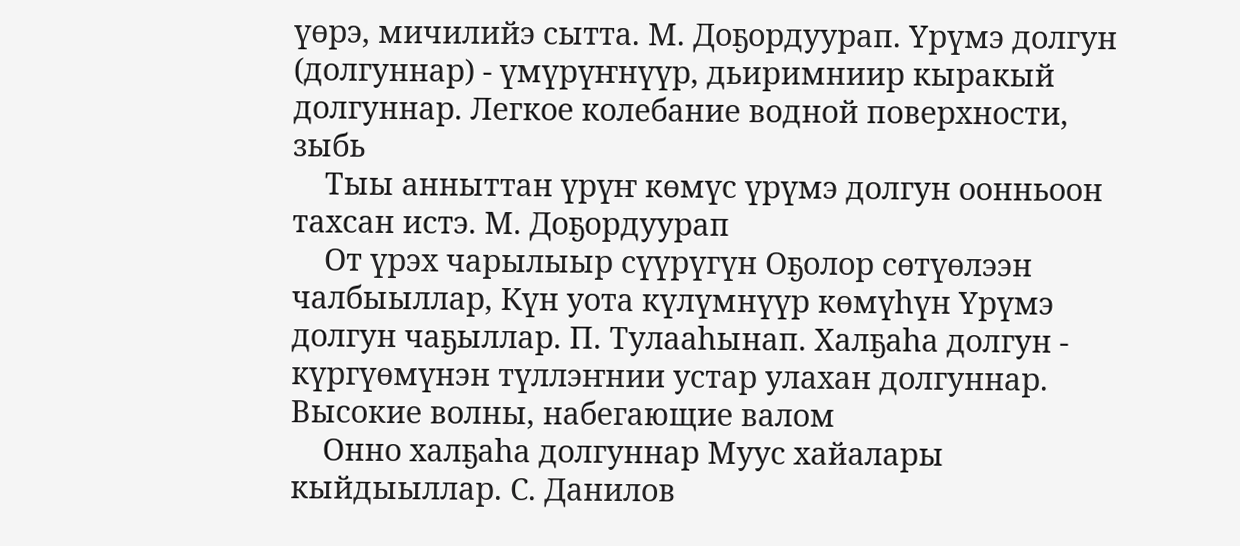үөрэ, мичилийэ сытта. М. Доҕордуурап. Үрүмэ долгун (долгуннар) - үмүрүҥнүүр, дьиримниир кыракый долгуннар. Легкое колебание водной поверхности, зыбь
    Тыы анныттан үрүҥ көмүс үрүмэ долгун оонньоон тахсан истэ. М. Доҕордуурап
    От үрэх чарылыыр сүүрүгүн Оҕолор сөтүөлээн чалбыыллар, Күн уота күлүмнүүр көмүһүн Үрүмэ долгун чаҕыллар. П. Тулааһынап. Халҕаһа долгун - күргүөмүнэн түллэҥнии устар улахан долгуннар. Высокие волны, набегающие валом
    Онно халҕаһа долгуннар Муус хайалары кыйдыыллар. С. Данилов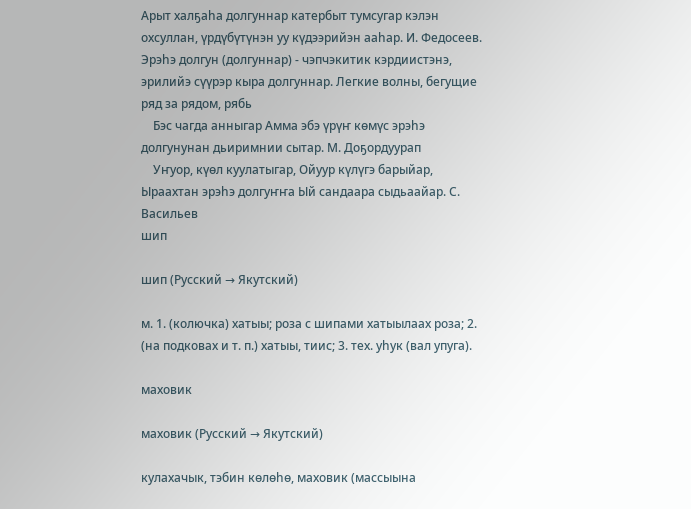Арыт халҕаһа долгуннар катербыт тумсугар кэлэн охсуллан, үрдүбүтүнэн уу күдээрийэн ааһар. И. Федосеев. Эрэһэ долгун (долгуннар) - чэпчэкитик кэрдиистэнэ, эрилийэ сүүрэр кыра долгуннар. Легкие волны, бегущие ряд за рядом, рябь
    Бэс чагда анныгар Амма эбэ үрүҥ көмүс эрэһэ долгунунан дьиримнии сытар. М. Доҕордуурап
    Уҥуор, күөл куулатыгар, Ойуур күлүгэ барыйар, Ыраахтан эрэһэ долгуҥҥа Ый сандаара сыдьаайар. С. Васильев
шип

шип (Русский → Якутский)

м. 1. (колючка) хатыы; роза с шипами хатыылаах роза; 2. (на подковах и т. п.) хатыы, тиис; 3. тех. уһук (вал упуга).

маховик

маховик (Русский → Якутский)

кулахачык, тэбин көлөһө, маховик (массыына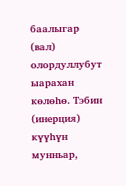баалыгар (вал) олордуллубут ыарахан көлөһө. Тэбин (инерция) күүһүн мунньар,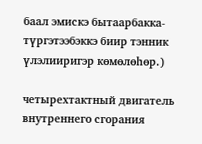баал эмискэ бытаарбакка-түргэтээбэккэ биир тэнник үлэлииригэр көмөлөһөр.)

четырехтактный двигатель внутреннего сгорания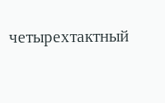четырехтактный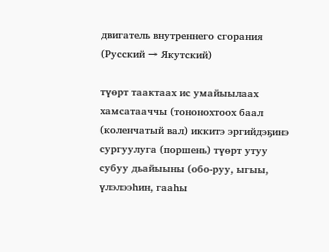двигатель внутреннего сгорания (Русский → Якутский)

түөрт таактаах ис умайыылаах хамсатааччы (тононохтоох баал (коленчатый вал) иккитэ эргийдэҕинэ сургуулуга (поршень) түөрт утуу субуу дьайыыны (обо-руу, ыгыы, үлэлээһин, гааһы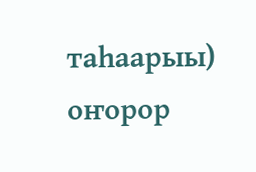таһаарыы) оҥорор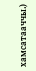хамсатааччы.)